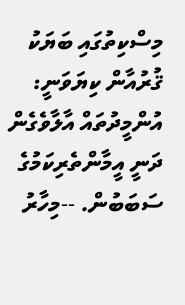މިސްކިތުގައި ބަޔަކު ޤުރުއާން ކިޔަވަނީ: އުންމީދުތައް އާލާވެގެން ދަނީ އީމާންތެރިކަމުގެ ސަބަބުން. --މިހާރު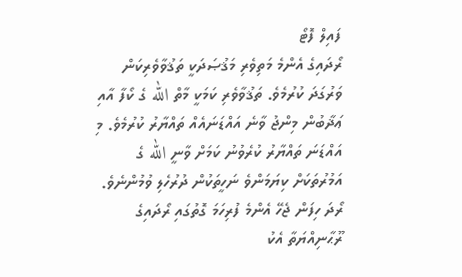ފައިލް ފޮޓޯ
ރޯދައިގެ އެންމެ މަތިވެރި މަޤުޞަދަކީ ތަޤުވާވެރިކަން ވަރުގަދަ ކުރުމެވެ. ތަޤުވާވެރި ކަމަކީ މާތް الله ގެ ކޯފާ އާއި ޢަޛާބުން މިންޖު ވާނެ އައްޑަނައެއް ތައްޔާރު ކުރުމެވެ. މި އައްޑަނަ ތައްޔާރު ކުރެވުނު ކަމަށް ވާނީ الله ގެ އަމުރުތަކަށް ކިޔަމަންވެ ނަހީތަކުން ދުރުހެލި ވުމުންނެވެ. ރޯދަ ހިފަން ޖެހޭ އެންމެ ފުރިހަމަ ގޮތުގައި ރޯދައިގެ ރޫޙާނިއްޔަތާ އެކު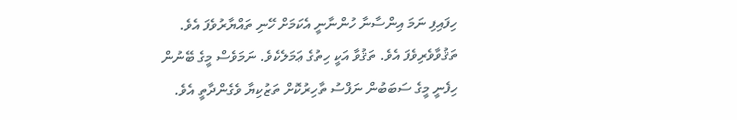ހިފައިފި ނަމަ އިންސާނާ ހުންނާނީ އެކަމަށް ހޭނި ތައްޔާރުވެފަ އެވެ. ތަޤުވާވެރިވެފަ އެވެ. ތަޤުވާ އަކީ ހިތުގެ ޢަމަލެކެވެ. ނަމަވެސް މީގެ ބޭނުން ހިފެނީ މީގެ ސަބަބުން ނަފްސު ތާހިރުކޮށް ތަޒުކިޔާ ވެގެންދާތީ އެވެ.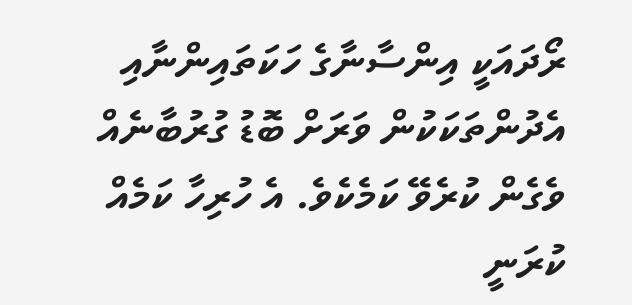ރޯދައަކީ އިންސާނާގެ ހަކަތައިންނާއި އެދުންތަކަކުން ވަރަށް ބޮޑު ގުރުބާނެއް ވެގެން ކުރެވޭ ކަމެކެވެ. އެ ހުރިހާ ކަމެއް ކުރަނީ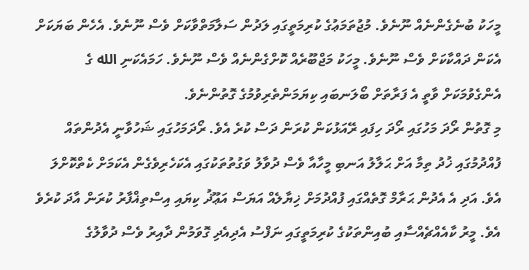މީހަކު ބުނެގެންނެއް ނޫނެވެ. މުޖުތަމަޢުގެ ކުރިމަތީގައި ލަދުން ސަލާމަތްވާކަށް ވެސް ނޫނެވެ. އެހެން ބަޔަކަށް އެކަން ދައްކާކަށް ވެސް ނޫނެވެ. މީހަކު މަޖްބޫރެއް ކޮށްގެންނެއް ވެސް ނޫނެވެ. ހަމައެކަނި الله ގެ އެންގެވުމަކަށް ވާތީ އެ ފަރާތަށް ބޯލަނބައި ކިޔަމަންތެރިވުމުގެ ގޮތުންނެވެ.
މި ގޮތުން ރޯދަ މަހުގައި ރޯދަ ހިފައި ރޭއަޅުކަން ކުރަން ދަސް ކުރެ އެވެ. ރޯދަމަހުގައި ޝަހުވާނީ އެދުންތައް ފުއްދުމުގައި ޚުދު ތިމާ އަށް ޙަލާލު އަނބި މީހާއާ ވެސް ދުވާލު ވަގުތުތަކުގައި އެކަހެރިވެގެން އެކަމަށް ކެތްކޮށްލަ އެވެ. އަދި އެ އެދުން ޙަރާމް ގޮތެއްގައި ފުއްދުމަށް ޚިޔާލެއް އަޔަސް އަޢޫޛު ކިޔައި އިސްތިޣްފާރު ކުރަން އާދަ ކުރެވެ އެވެ. މީރު ކާއެއްޗެއްސާއި ބުއިންތަކުގެ ކުރިމަތީގައި ނަފްސު އެދިއެދި ގޮވަމުން ދާއިރު ވެސް ދުވާލުގެ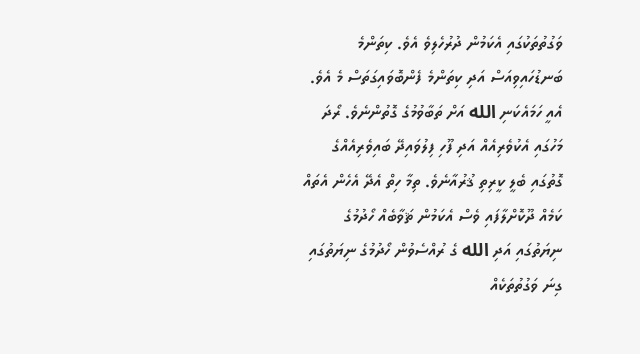ވަގުތުތަކުގައި އެކަމުން ދުރުހެލިވެ އެވެ. ކިތަންމެ ބަނޑުހައިވިއަސް އަދި ކިތަންމެ ފެންބޮވައިގަތަސް މެ އެވެ. އެއީ ހަމައެކަނި الله އަށް ތަބާވުމުގެ ގޮތުންނެވެ. ރޯދަ މަހުގައި އެކުވެރިއެއް އަދި ފޫހި ފިލުވައިދޭ ބައިވެރިއެއްގެ ގޮތުގައި ބެލީ ކީރިތި ޤުރުއާނެވެ. ތިމާ ހިތް އެދޭ އެހެން އެތައް ކަމެއް ދޫކޮށްލާފައި ވެސް އެކަމުން ޘަވާބެއް ހޯދުމުގެ ނިޔަތުގައި އަދި الله ގެ ރުއްސެވުން ހޯދުމުގެ ނިޔަތުގައި ގިނަ ވަގުތުތަކެއް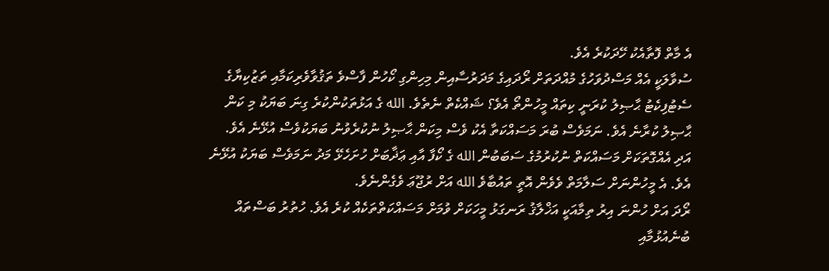އެ މާތް ފޮތާއެކު ހޭދަކުރެ އެވެ.
ސުވާލަކީ އެއް މަސްދުވަހުގެ މުއްދަތަށް ރޯދައިގެ މަދަރުސާއިން މިހިންގި ކޯހުން ފާސްވެ ތަޤުވާވެރިކަމާއި ތަޒުކިޔާގެ ސެޓުފިކެޓު ޙާޞިލު ކުރަނީ ކިތައް މީހުންތޯ އެވެ؟ ޝައްކެތް ނެތެވެ. الله ގެ އަޅުތަކުންކުރެ ގިނަ ބަޔަކު މި ކަން ޙާޞިލު ކުރާނެ އެވެ. ނަމަވެސް ބުރަ މަސައްކަތާ އެކު ވެސް މިކަން ޙާޞިލު ނުކުރެވުނު ބަޔަކުވެސް އުޅޭނެ އެވެ. އަދި އެއްގޮތަކަށް މަސައްކަތް ނުކުރުމުގެ ސަބަބުން الله ގެ ކޯފާ އާއި ޢަޛާބަށް ހުށަހެޅޭ މަދު ނަމަވެސް ބަޔަކު އުޅޭނެ އެވެ. އެ މީހުންނަށް ސަލާމަތް ވެވެން އޮތީ ތައުބާވެ الله އަށް ރުޖޫޢަ ވެގެންނެވެ.
ރޯދަ އަށް ހުންނަ އިރު ތިމާއަކީ އަޚްލާޤު ރަނގަޅު މީހަކަށް ވުމަށް މަސައްކަތްތަކެއް ކުރެ އެވެ. ހުތުރު ބަސްތައް ބުނެއުޅުމާއި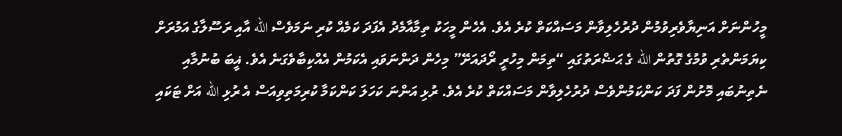މީހުންނަށް އަނިޔާވެރިވުމުން ދުރުހެލިވާން މަސައްކަތް ކުރެ އެވެ. އެހެން މީހަކު ތިމާއާމެދު އެފަދަ ކަމެއް ކުރި ނަމަވެސް الله އާއި ރަސޫލާގެ އަމުރަށް ކިޔަމަންތެރި ވުމުގެ ގޮތުން الله ގެ ޙަޟްރަތުގައި “ތިމަން މިހުރީ ރޯދައަށޭ” މިހެން ދަންނަވައި އެކަމުން އެއްކިބާވެގަނެ އެވެ. ޣީބަ ބުނުމާއި ނެތިނުބައި މޮށުން ފަދަ ކަންކަމުންވެސް ދުރުހެލިވާން މަސައްކަތް ކުރެ އެވެ. ރުޅި އަންނަ ކަހަލަ ކަންކަމާ ކުރިމަތިވިއަސް އެ ރުޅި الله އަށް ޓަކައި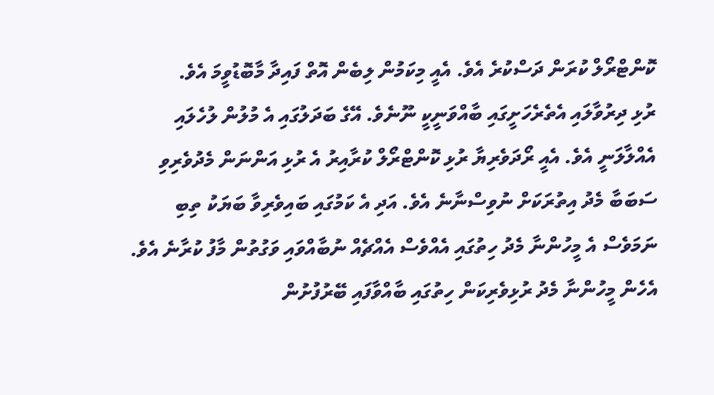ކޮންޓްރޯލް ކުރަން ދަސްކުރެ އެވެ. އެއީ މިކަމުން ލިބެން އޮތް ފައިދާ މާބޮޑުވީމަ އެވެ.
ރުޅި ދިރުވާލައި އެތެރެހަށީގައި ބާއްވަނީކީ ނޫނެވެ. އޭގެ ބަދަލުގައި އެ މުލުން ލުހެލައި އެއްލާލަނީ އެވެ. އެއީ ރޯދަވެރިޔާ ރުޅި ކޮންޓްރޯލް ކުރާއިރު އެ ރުޅި އަންނަން މެދުވެރިވި ސަބަބާ މެދު އިތުރަކަށް ނުވިސްނާނެ އެވެ. އަދި އެ ކަމުގައި ބައިވެރިވާ ބަޔަކު ތިބި ނަމަވެސް އެ މީހުންނާ މެދު ހިތުގައި އެއްވެސް އެއްޗެއް ނުބާއްވައި ވަގުތުން މާފު ކުރާނެ އެވެ. އެހެން މީހުންނާ މެދު ރުޅިވެރިކަން ހިތުގައި ބާއްވާފައި ބޭރުފުށުން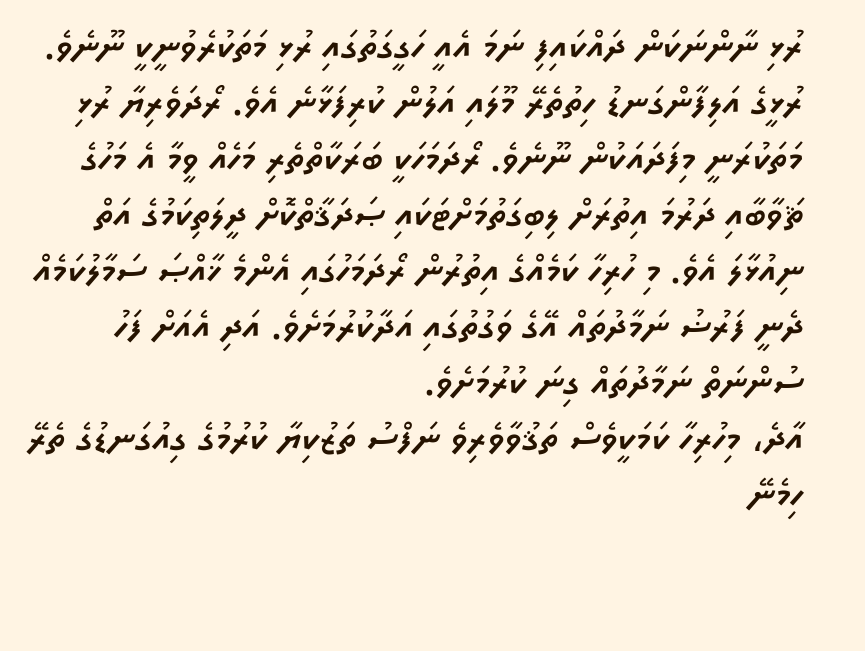ރުޅި ނާންނަކަން ދައްކައިފި ނަމަ އެއީ ހަގީގަތުގައި ރުޅި މަތަކުރެވުނީކީ ނޫނެވެ. ރުޅީގެ އަލިފާންގަނޑު ހިތުތެރޭ މޫލައި އަލުން ކުރިފަޅާނެ އެވެ. ރޯދަވެރިޔާ ރުޅި މަތަކުރަނީ މިފަދައަކުން ނޫނެވެ. ރޯދަމަހަކީ ބަރަކާތްތެރި މަހެއް ވީމާ އެ މަހުގެ ޘަވާބާއި ދަރުމަ އިތުރަށް ލިބިގަތުމަށްޓަކައި ޞަދަޤާތްކޮށް ދީލަތިކަމުގެ އަތް ނިއުޅާލަ އެވެ. މި ހުރިހާ ކަމެއްގެ އިތުރުން ރޯދަމަހުގައި އެންމެ ޚާއްޞަ ސަމާލުކަމެއް ދެނީ ފަރުޟު ނަމާދުތައް އޭގެ ވަގުތުގައި އަދާކުރުމަށެވެ. އަދި އެއަށް ފަހު ސުންނަތް ނަމާދުތައް ގިނަ ކުރުމަށެވެ.
އާދެ، މިހުރިހާ ކަމަކީވެސް ތަޤުވާވެރިވެ ނަފްސު ތަޒުކިޔާ ކުރުމުގެ ގިއުގަނޑުގެ ތެރޭ ހިމެނޭ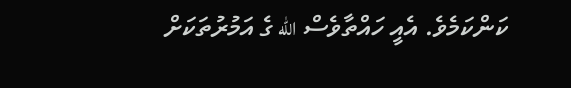ކަންކަމެވެ. އެއީ ހައްތާވެސް الله ގެ އަމުރުތަކަށް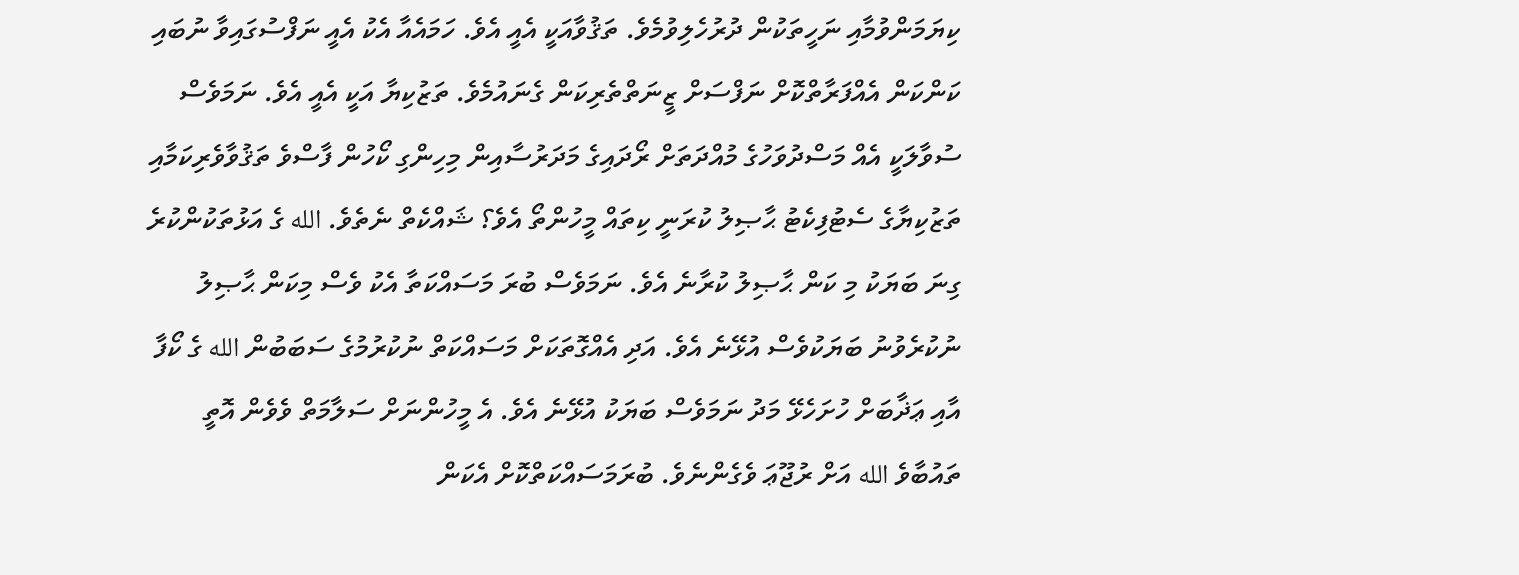ކިޔަމަންވުމާއި ނަހީތަކުން ދުރުހެލިވުމެވެ. ތަޤުވާއަކީ އެއީ އެވެ. ހަމައެއާ އެކު އެއީ ނަފްސުގައިވާ ނުބައި ކަންކަން އެއްފަރާތްކޮށް ނަފްސަށް ޒީނަތްތެރިކަން ގެނައުމެވެ. ތަޒުކިޔާ އަކީ އެއީ އެވެ. ނަމަވެސް ސުވާލަކީ އެއް މަސްދުވަހުގެ މުއްދަތަށް ރޯދައިގެ މަދަރުސާއިން މިހިންގި ކޯހުން ފާސްވެ ތަޤުވާވެރިކަމާއި ތަޒުކިޔާގެ ސެޓުފިކެޓު ޙާޞިލު ކުރަނީ ކިތައް މީހުންތޯ އެވެ؟ ޝައްކެތް ނެތެވެ. الله ގެ އަޅުތަކުންކުރެ ގިނަ ބަޔަކު މި ކަން ޙާޞިލު ކުރާނެ އެވެ. ނަމަވެސް ބުރަ މަސައްކަތާ އެކު ވެސް މިކަން ޙާޞިލު ނުކުރެވުނު ބަޔަކުވެސް އުޅޭނެ އެވެ. އަދި އެއްގޮތަކަށް މަސައްކަތް ނުކުރުމުގެ ސަބަބުން الله ގެ ކޯފާ އާއި ޢަޛާބަށް ހުށަހެޅޭ މަދު ނަމަވެސް ބަޔަކު އުޅޭނެ އެވެ. އެ މީހުންނަށް ސަލާމަތް ވެވެން އޮތީ ތައުބާވެ الله އަށް ރުޖޫޢަ ވެގެންނެވެ. ބުރަމަސައްކަތްކޮށް އެކަން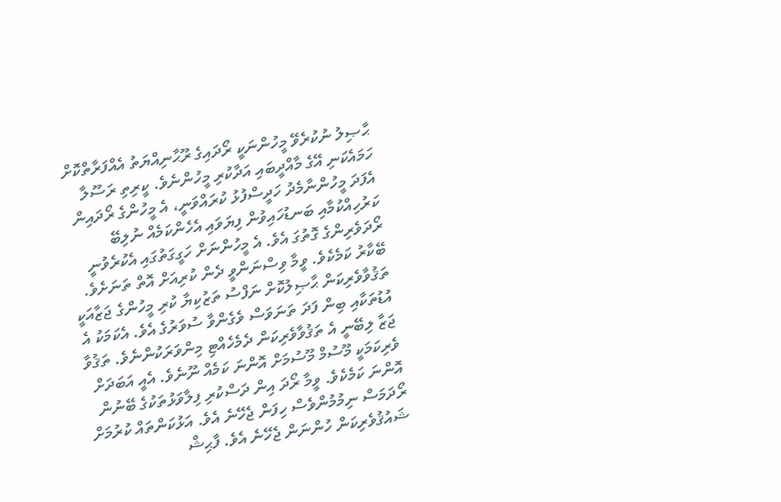ޙާޞިލު ނުކުރެވޭ މީހުންނަކީ ރޯދައިގެ ރޫޙާނިއްޔަތު އެއްފަރާތްކޮށް ހަމައެކަނި އޭގެ މާއްދީބައި އަދާކުރި މީހުންނެވެ. ކީރިތި ރަސޫލާ އެފަދަ މީހުންނާމެދު ހަދީސްފުޅު ކުރައްވަނީ، އެ މީހުންގެ ރޯދައިން ކަރުހިއްކުމާއި ބަނޑުހައިވުން ފިޔަވައި އެހެންކަމެއް ނުލިބޭ ރޯދަވެރިންގެ ގޮތުގަ އެވެ. އެ މީހުންނަށް ހަގީގަތުގައި އެކުރެވުނީ ބޭކާރު ކަމެކެވެ. ވީމާ ވިސްނަންވީ ދެން ކުރިއަށް އޮތް ތަނަށެވެ.
ތަޤުވާވެރިކަން ޙާޞިލުކޮށް ނަފްސު ތަޒުކިޔާ ކުރި މީހުންގެ ޖަޒާއަކީ އުޑުތަކާއި ބިން ފަދަ ތަނަވަސް ވެގެންވާ ސުވަރުގެ އެވެ. އެކަމަކު އެ ޖަޒާ ލިބޭނީ އެ ތަޤުވާވެރިކަން ދެމެހެއްޓި މިންވަރަކުންނެވެ. ތަޤުވާ ވެރިކަމަކީ މޫސުމް މޫސުމަށް އޮންނަ ކަމެއް ނޫނެވެ. އެއީ އަބަދަށް އޮންނަ ކަމެކެވެ. ވީމާ ރޯދަ އިން ދަސްކުރި ފިލާވަޅުތަކުގެ ބޭނުން ރޯދަމަސް ނިމުމުންވެސް ހިފަން ޖެހޭނެ އެވެ. އަޅުކަންތައް ކުރުމަށް ޝައުޤުވެރިކަން ހުންނަން ޖެހޭނެ އެވެ. ފާޙިޝް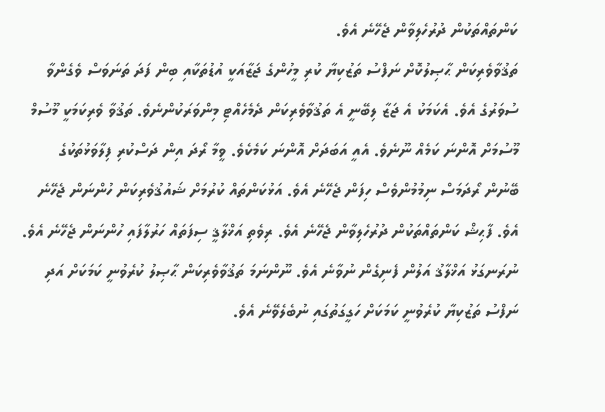ކަންތައްތަކުން ދުރުހެލިވާން ޖެހޭނެ އެވެ.
ތަޤުވާވެރިކަން ޙާޞިލުކޮށް ނަފްސު ތަޒުކިޔާ ކުރި މީހުންގެ ޖަޒާއަކީ އުޑުތަކާއި ބިން ފަދަ ތަނަވަސް ވެގެންވާ ސުވަރުގެ އެވެ. އެކަމަކު އެ ޖަޒާ ލިބޭނީ އެ ތަޤުވާވެރިކަން ދެމެހެއްޓި މިންވަރަކުންނެވެ. ތަޤުވާ ވެރިކަމަކީ މޫސުމް މޫސުމަށް އޮންނަ ކަމެއް ނޫނެވެ. އެއީ އަބަދަށް އޮންނަ ކަމެކެވެ. ވީމާ ރޯދަ އިން ދަސްކުރި ފިލާވަޅުތަކުގެ ބޭނުން ރޯދަމަސް ނިމުމުންވެސް ހިފަން ޖެހޭނެ އެވެ. އަޅުކަންތައް ކުރުމަށް ޝައުޤުވެރިކަން ހުންނަން ޖެހޭނެ އެވެ. ފާޙިޝް ކަންތައްތަކުން ދުރުހެލިވާން ޖެހޭނެ އެވެ. ރިވެތި އަޚްލާޤީ ސިފަތައް ހަރުލާފައި ހުންނަން ޖެހޭނެ އެވެ. ނުރަނގަޅު އަޚްލާޤު އަލުން ފެނިގެން ނުވާނެ އެވެ. ނޫންނަމަ ތަޤުވާވެރިކަން ޙާޞިލު ކުރެވުނީ ކަމަކަށް އަދި ނަފްސު ތަޒުކިޔާ ކުރެވުނީ ކަމަކަށް ހަގީގަތުގައި ނުބެލެވޭނެ އެވެ.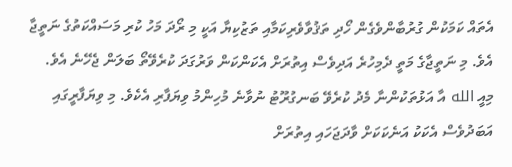އެތައް ކަމަކުން ގުރުބާންވެގެން ހޯދި ތަޤުވާވެރިކަމާއި ތަޒުކިޔާ އަކީ މި ރޯދަ މަހު ކުރި މަސައްކަތުގެ ނަތީޖާ އެވެ. މި ނަތީޖާގެ މަތީ ދެމިހުރެ އަދިވެސް އިތުރަށް އެކަންކަން ވަރުގަދަ ކުރެވޭތޯ ބަލަން ޖެހޭނެ އެވެ. މިއީ الله އާ އަޅުތަކުންނާ މެދު ކުރެވޭ ބަނގުރޫޓު ނުވާނެ މުހިންމު ވިޔަފާރި އެކެވެ. މި ވިޔަފާރީގައި އަބަދުވެސް އެކަކު އަނެކަކަށް ވާދަޖަހައި އިތުރަށް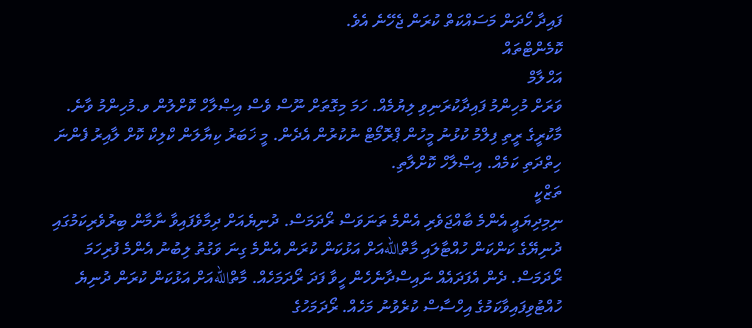ފައިދާ ހޯދަން މަސައްކަތް ކުރަން ޖެހޭނެ އެވެ.
ކޮމެންޓްތައް
އަހްލާމް
ވަރަށް މުހިންމު ފައިދާކުރަނިވި ލިޔުމެއް. ހަމަ މިގޮތަށް ނޫސް ވެސް އިޞްލާހް ކޮށްލުން ވ.މުހިންމު ވާނެ. މާކުރީގެ ރީތި ފިލްމު ކުޅުނު މީހުން ޕްރޮމޯޓް ނުކުރުން އެދެން. މީ ޚަބަރު ކިޔާލަން ކްލިކް ކޮށް ލާއިރު ފެންނަ ހިތްދަތި ކަމެއް. އިޞްލާހް ކޮށްލާތި.
ތަޒްކީ
ނިމިދިޔައީ އެންމެ ބާއްޖަވެރި އެންމެ ތަނަވަސް ރޯދަމަސް. ދުނިޔެއަށް ދިމާވެފައިވާ ނާމާން ބިރުވެރިކަމުގައި ދުނިޔޭގެ ކަންކަން ހުއްޓާލައި މާތްاللهއަށް އަޅުކަން ކުރަން އެންމެ ގިނަ ވަގުތު ލިބުނު އެންމެ ފުރިހަމަ ރޯދަމަސް. ދެން އެފަދައެއް ނައިސްދާނެހެން ހީވާ ފަދަ ރޯދަމަހެއް. މާތްاللهއަށް އަޅުކަން ކުރަން ދުނިޔެ ހުއްޓުވިފައިވާކަމުގެ އިހްސާސް ކުރެވުނު މަހެއް. ރޯދަމަހުގެ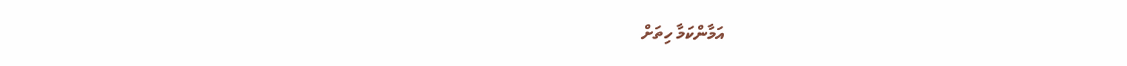އަމާންކަމާ ހިތަށް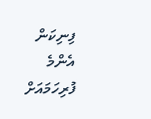ފިނިކަން އެންމެ ފުރިހަމައަށް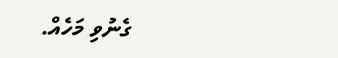ގެނުވި މަހެއް.